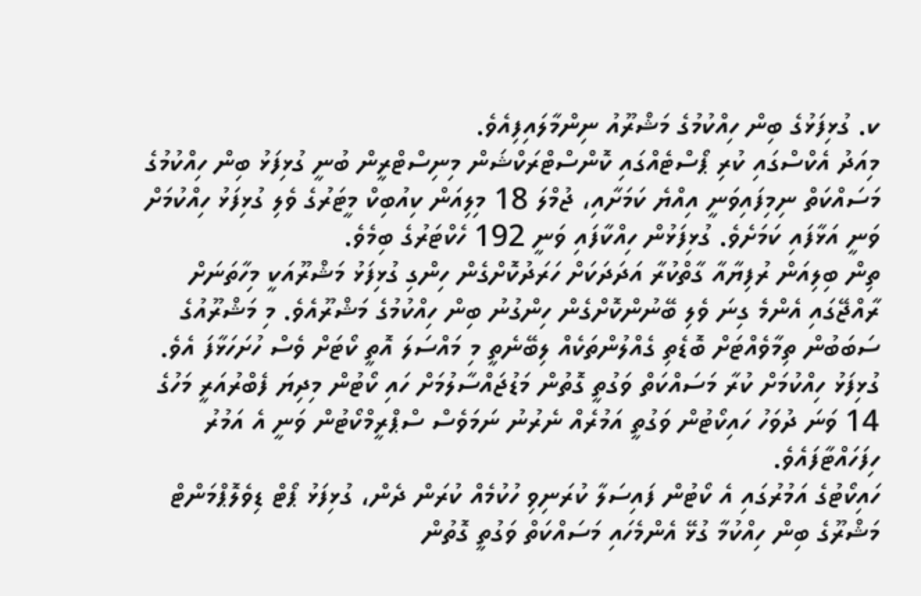ކ. ގުޅިފަޅުގެ ބިން ހިއްކުމުގެ މަޝްރޫއު ނިންމާލައިފިއެވެ.
މިއަދު އެކްސްގައި ކުރި ޕޯސްޓެއްގައި ކޮންސްޓްރަކްޝަން މިނިސްޓްރީން ބުނީ ގުޅިފަޅު ބިން ހިއްކުމުގެ މަސައްކަތް ނިމިފައިވަނީ އިއްޔެ ކަމަށާއި، ޖުމްލަ 18 މިލިއަން ކިއުބިކް މީޓަރުގެ ވެލި ގުޅިފަޅު ހިއްކުމަށް ވަނީ އަޅާފައި ކަމަށެވެ. ގުޅިފަޅުން ހިއްކާފައި ވަނީ 192 ހެކްޓަރުގެ ބިމެވެ.
ތިން ބިލިއަން ރުފިޔާއާ ގާތްކުރާ އަދަދަކަށް ހަރަދުކޮށްގެން ހިންގި ގުޅިފަޅު މަޝްރޫއަކީ މިހާތަނަށް ރާއްޖޭގައި އެންމެ ގިނަ ވެލި ބޭނުންކޮށްގެން ހިންގުނު ބިން ހިއްކުމުގެ މަޝްރޫއެވެ. މި މަޝްރޫއުގެ ސަބަބުން ތިމާވެއްޓަށް ބޮޑެތި ގެއްލުންތަކެއް ލިބޭނެތީ މި މައްސަލަ އޮތީ ކޯޓަށް ވެސް ހުށަހަޅާފަ އެވެ.
ގުޅިފަޅު ހިއްކުމަށް ކުރާ މަސައްކަތް ވަގުތީ ގޮތުން މަޑުޖައްސާލުމަށް ހައި ކޯޓުން މިދިޔަ ފެބްރުއަރީ މަހުގެ 14 ވަނަ ދުވަހު ހައިކޯޓުން ވަގުތީ އަމުރެއް ނެރުނު ނަމަވެސް ސްޕްރީމްކޯޓުން ވަނީ އެ އަމުރު ހިފަހައްޓާފައެވެ.
ހައިކޯޓުގެ އަމުރުގައި އެ ކޯޓުން ފައިސަލާ ކުރަނިވި ހުކުމެއް ކުރަން ދެން، ގުޅިފަޅު ޕޯޓް ޑިވެލޮޕްމަންޓް މަޝްރޫގެ ބިން ހިއްކުމާ ގުޅޭ އެންމެހައި މަސައްކަތް ވަގުތީ ގޮތުން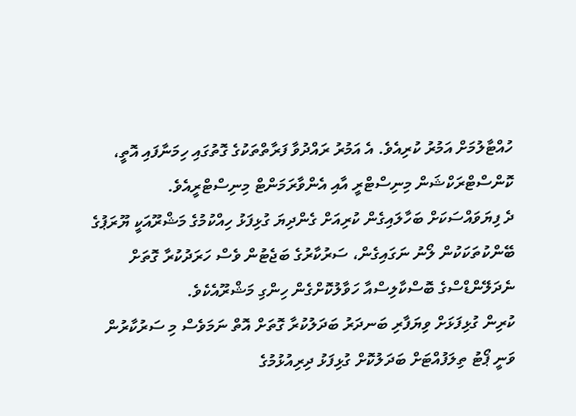ހުއްޓާލުމަށް އަމުރު ކުރިއެވެ. އެ އަމުރު ރައްދުވާ ފަރާތްތަކުގެ ގޮތުގައި ހިމަނާފައި އޮތީ، ކޮންސްޓްރަކްޝަން މިނިސްޓްރީ އާއި އެންވާރަމަންޓް މިނިސްޓްރީއެވެ.
ދެ ފިޔަވައްސަކަށް ބަހާލައިގެން ކުރިއަށް ގެންދިޔަ ގުޅިފަޅު ހިއްކުމުގެ މަޝްރޫއަކީ ޔޫރަޕުގެ ބޭންކުތަކަކުން ލޯނު ނަގައިގެން، ސަރުކާރުގެ ބަޖެޓުން ވެސް ހަރަދުކުރާ ގޮތަށް ނެދަލޭންޑްސްގެ ބޮސްކާލިސްއާ ހަވާލުކޮށްގެން ހިންގި މަޝްރޫއެކެވެ.
ކުރިން ގުޅިފަޅަށް ވިޔަފާރި ބަނދަރު ބަދަލުކުރާ ގޮތަށް އޮތް ނަމަވެސް މި ސަރުކާރުން ވަނީ ޕޯޓު ތިލަފުއްޓަށް ބަދަލުކޮށް ގުޅިފަޅު ދިރިއުޅުމުގެ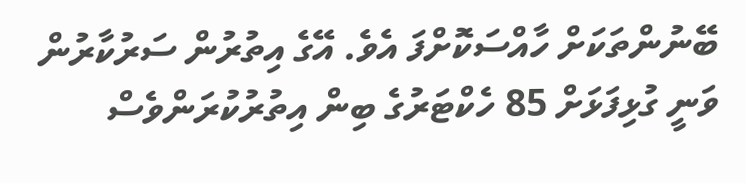ބޭނުންތަކަށް ހާއްސަކޮށްފަ އެވެ. އޭގެ އިތުރުން ސަރުކާރުން ވަނީ ގުޅިފަޅަށް 85 ހެކްޓަރުގެ ބިން އިތުރުކުރަންވެސް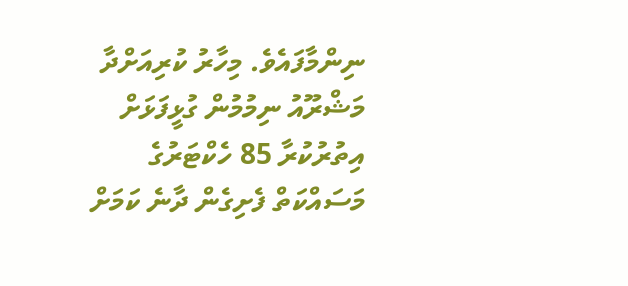ނިންމާފައެވެ. މިހާރު ކުރިއަށްދާ މަޝްރޫއު ނިމުމުން ގުޅީފަޅަށް އިތުރުކުރާ 85 ހެކްޓަރުގެ މަސައްކަތް ފެށިގެން ދާނެ ކަމަށް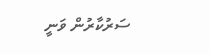ސަރުކާރުން ވަނީ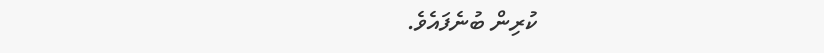ކުރިން ބުނެފައެވެ.